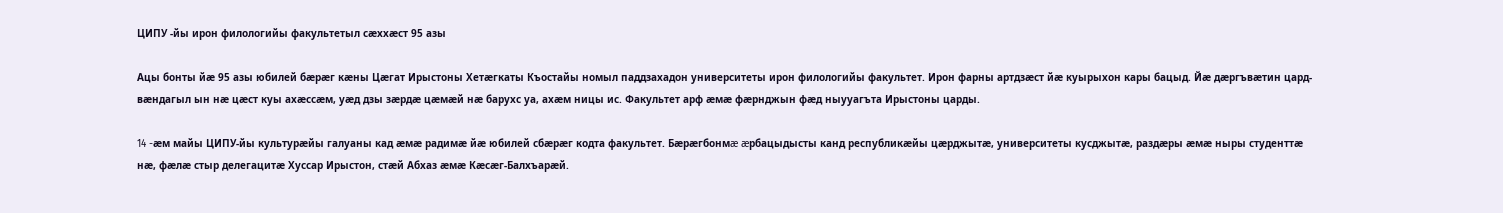ЦИПУ -йы ирон филологийы факультетыл сæххæст 95 азы

Ацы бонты йæ 95 азы юбилей бæрæг кæны Цæгат Ирыстоны Хетæгкаты Къостайы номыл паддзахадон университеты ирон филологийы факультет. Ирон фарны артдзæст йæ куырыхон кары бацыд. Йæ дæргъвæтин цард-вæндагыл ын нæ цæст куы ахæссæм, уæд дзы зæрдæ цæмæй нæ барухс уа, ахæм ницы ис. Факультет арф æмæ фæрнджын фæд ныууагъта Ирыстоны царды.

14 -æм майы ЦИПУ-йы культурæйы галуаны кад æмæ радимæ йæ юбилей сбæрæг кодта факультет. Бæрæгбонмæ æрбацыдысты канд республикæйы цæрджытæ, университеты кусджытæ, раздæры æмæ ныры студенттæ нæ, фæлæ стыр делегацитæ Хуссар Ирыстон, стæй Абхаз æмæ Кæсæг-Балхъарæй.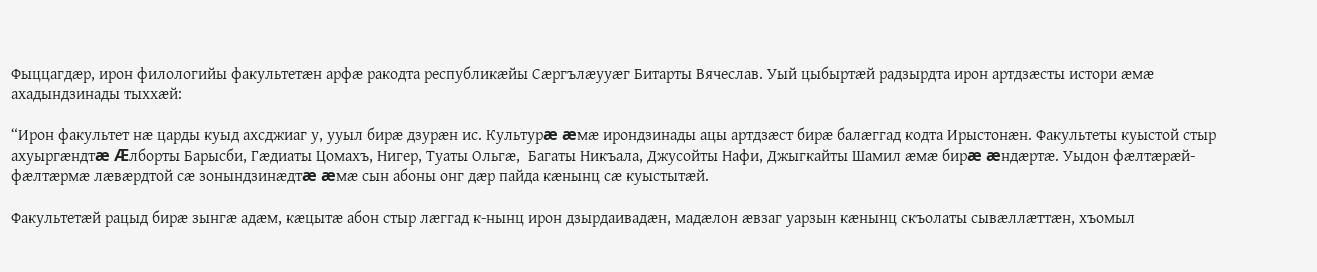Фыццагдæр, ирон филологийы факультетæн арфæ ракодта республикæйы Сæргълæууæг Битарты Вячеслав. Уый цыбыртæй радзырдта ирон артдзæсты истори æмæ ахадындзинады тыххæй:

“Ирон факультет нæ царды куыд ахсджиаг у, ууыл бирæ дзурæн ис. Культурæ æмæ ирондзинады ацы артдзæст бирæ балæггад кодта Ирыстонæн. Факультеты куыстой стыр ахуыргæндтæ Æлборты Барысби, Гæдиаты Цомахъ, Нигер, Туаты Ольгæ,  Багаты Никъала, Джусойты Нафи, Джыгкайты Шамил æмæ бирæ æндæртæ. Уыдон фæлтæрæй-фæлтæрмæ лæвæрдтой сæ зонындзинæдтæ æмæ сын абоны онг дæр пайда кæнынц сæ куыстытæй.

Факультетæй рацыд бирæ зынгæ адæм, кæцытæ абон стыр лæггад к-нынц ирон дзырдаивадæн, мадæлон æвзаг уарзын кæнынц скъолаты сывæллæттæн, хъомыл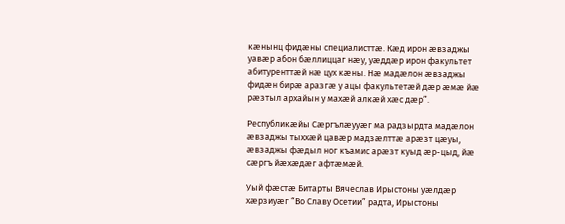кæнынц фидæны специалисттæ. Кæд ирон æвзаджы уавæр абон бæллиццаг нæу, уæддæр ирон факультет абитуренттæй нæ цух кæны. Нæ мадæлон æвзаджы фидæн бирæ аразгæ у ацы факультетæй дæр æмæ йæ рæзтыл архайын у махæй алкæй хæс дæр”.

Республикæйы Сæргълæууæг ма радзырдта мадæлон æвзаджы тыххæй цавæр мадзæлттæ арæзт цæуы, æвзаджы фæдыл ног къамис арæзт куыд æр-цыд, йæ сæргъ йæхæдæг афтæмæй.

Уый фæстæ Битарты Вячеслав Ирыстоны уæлдæр хæрзиуæг “Во Славу Осетии” радта, Ирыстоны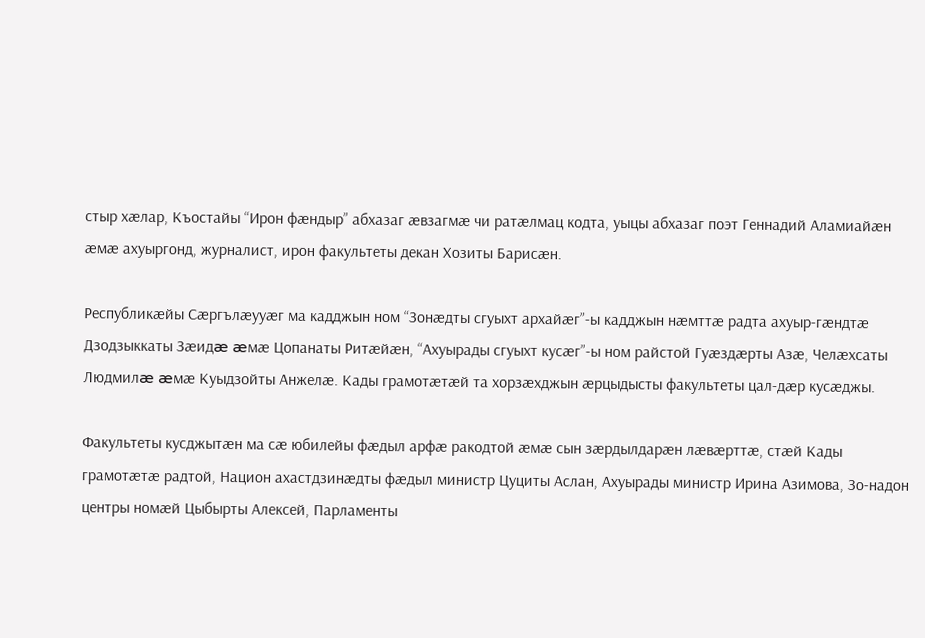стыр хæлар, Къостайы “Ирон фæндыр” абхазаг æвзагмæ чи ратæлмац кодта, уыцы абхазаг поэт Геннадий Аламиайæн æмæ ахуыргонд, журналист, ирон факультеты декан Хозиты Барисæн.

Республикæйы Сæргълæууæг ма кадджын ном “Зонæдты сгуыхт архайæг”-ы кадджын нæмттæ радта ахуыр-гæндтæ Дзодзыккаты Зæидæ æмæ Цопанаты Ритæйæн, “Ахуырады сгуыхт кусæг”-ы ном райстой Гуæздæрты Азæ, Челæхсаты Людмилæ æмæ Куыдзойты Анжелæ. Кады грамотæтæй та хорзæхджын æрцыдысты факультеты цал-дæр кусæджы.

Факультеты кусджытæн ма сæ юбилейы фæдыл арфæ ракодтой æмæ сын зæрдылдарæн лæвæрттæ, стæй Кады грамотæтæ радтой, Национ ахастдзинæдты фæдыл министр Цуциты Аслан, Ахуырады министр Ирина Азимова, Зо-надон центры номæй Цыбырты Алексей, Парламенты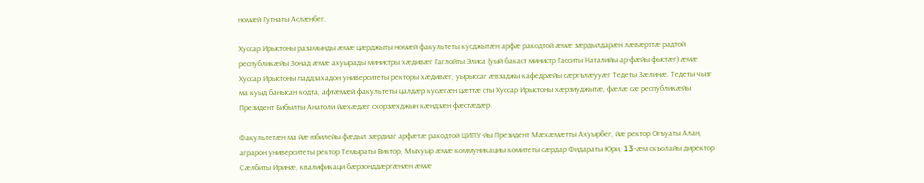номæй Гутнаты Аслæнбег.

Хуссар Ирыстоны разамынды æмæ цæрджыты номæй факультеты кусджытæн арфæ ракодтой æмæ зæрдылдарæн лæвæрттæ радтой республикæйы Зонад æмæ ахуырады министры хæдивæг Гаглойты Элиса (уый бакаст министр Гасситы Наталийы ар-фæйы фыстæг) æмæ Хуссар Ирыстоны паддзахадон университеты ректоры хæдивæг, уырыссаг æвзаджы кафедрæйы сæргълæууæг Тедеты Зæлинæ. Тедеты чызг ма куыд банысан кодта, афтæмæй факультеты цалдæр кусæгæн цæттæ сты Хуссар Ирыстоны хæрзиуджытæ, фæлæ сæ республикæйы Президент Бибылты Анатоли йæхæдæг схорзæхджын кæндзæн фæстæдæр.

Факультетæн ма йæ юбилейы фæдыл зæрдиаг арфæтæ ракодтой ЦИПУ-йы Президент Мæхæмæтты Ахуырбег, йæ ректор Огъуаты Алан, аграрон университеты ректор Темыраты Виктор, Мыхуыр æмæ коммуникациы комитеты сæрдар Фидараты Юри, 13-æм скъолайы директор Сæлбиты Иринæ, квалификаци бæрзонддæргæнæн æмæ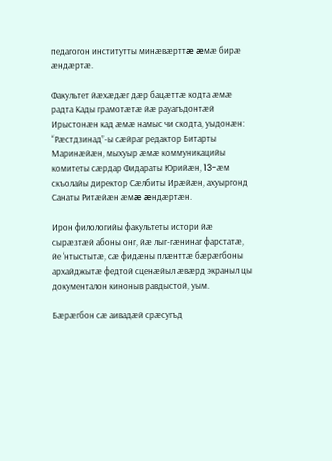педагогон институтты минæвæрттæ æмæ бирæ æндæртæ.

Факультет йæхæдæг дæр бацæттæ кодта æмæ радта Кады грамотæтæ йæ рауагъдонтæй Ирыстонæн кад æмæ намыс чи скодта, уыдонæн: “Рæстдзинад”-ы сæйраг редактор Битарты Маринæйæн, мыхуыр æмæ коммуникацийы комитеты сæрдар Фидараты Юрийæн, 13-æм скъолайы директор Сæлбиты Ирæйæн, ахуыргонд Санаты Ритæйæн æмæ æндæртæн.

Ирон филологийы факультеты истори йæ сырæзтæй абоны онг, йæ лыг-гæнинаг фарстатæ, йе ‘нтыстытæ, сæ фидæны плæнттæ бæрæгбоны архайджытæ федтой сценæйыл æвæрд экраныл цы документалон киноныв равдыстой, уым.

Бæрæгбон сæ аивадæй срæсугъд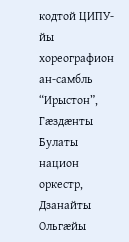кодтой ЦИПУ-йы хореографион ан-самбль “Ирыстон”, Гæздæнты Булаты национ оркестр, Дзанайты Ольгæйы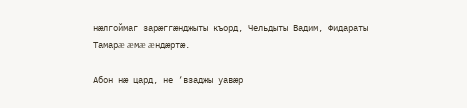нæлгоймаг зарæггæнджыты къорд, Чельдыты Вадим, Фидараты Тамарæ æмæ æндæртæ.

Абон нæ цард, не ‘взаджы уавæр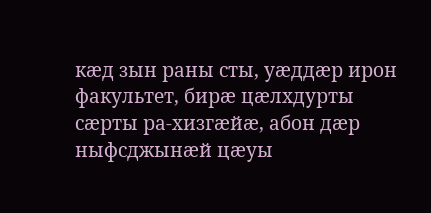кæд зын раны сты, уæддæр ирон факультет, бирæ цæлхдурты сæрты ра-хизгæйæ, абон дæр ныфсджынæй цæуы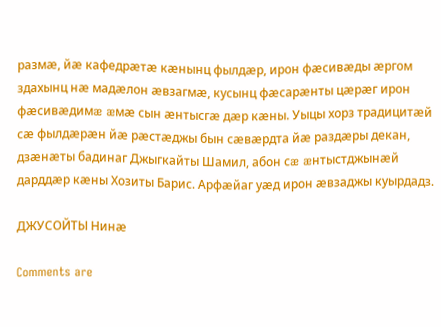размæ, йæ кафедрæтæ кæнынц фылдæр, ирон фæсивæды æргом здахынц нæ мадæлон æвзагмæ, кусынц фæсарæнты цæрæг ирон фæсивæдимæ æмæ сын æнтысгæ дæр кæны. Уыцы хорз традицитæй сæ фылдæрæн йæ рæстæджы бын сæвæрдта йæ раздæры декан, дзæнæты бадинаг Джыгкайты Шамил, абон сæ æнтыстджынæй дарддæр кæны Хозиты Барис. Арфæйаг уæд ирон æвзаджы куырдадз.

ДЖУСОЙТЫ Нинæ

Comments are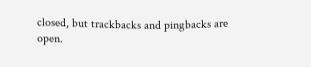closed, but trackbacks and pingbacks are open.